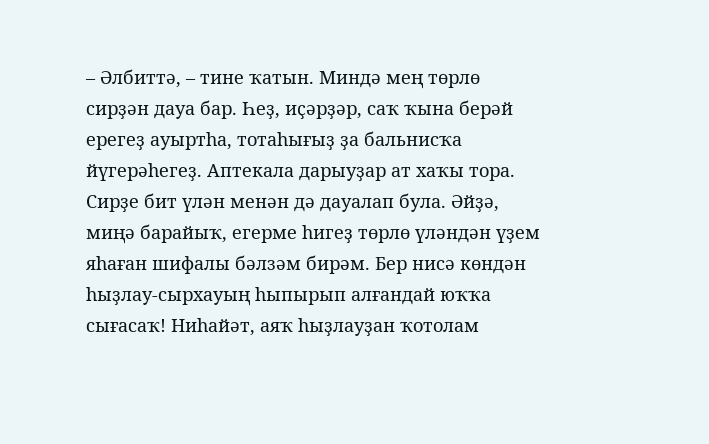– Әлбиттә, – тине ҡатын. Миндә мең төрлө сирҙән дауа бар. Һеҙ, иҫәрҙәр, саҡ ҡына берәй ерегеҙ ауыртһа, тотаһығыҙ ҙа бальнисҡа йүгерәһегеҙ. Аптекала дарыуҙар ат хаҡы тора. Сирҙе бит үлән менән дә дауалап була. Әйҙә, миңә барайыҡ, егерме һигеҙ төрлө үләндән үҙем яһаған шифалы бәлзәм бирәм. Бер нисә көндән һыҙлау-сырхауың һыпырып алғандай юҡҡа сығасаҡ! Ниһайәт, аяҡ һыҙлауҙан ҡотолам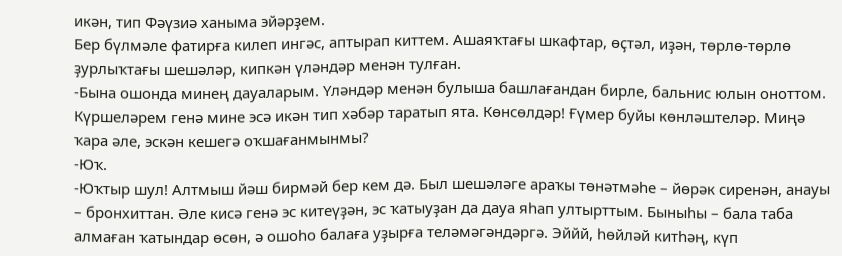икән, тип Фәүзиә ханыма эйәрҙем.
Бер бүлмәле фатирға килеп ингәс, аптырап киттем. Ашаяҡтағы шкафтар, өҫтәл, иҙән, төрлө-төрлө ҙурлыҡтағы шешәләр, кипкән үләндәр менән тулған.
-Бына ошонда минең дауаларым. Үләндәр менән булыша башлағандан бирле, бальнис юлын оноттом. Күршеләрем генә мине эсә икән тип хәбәр таратып ята. Көнсөлдәр! Ғүмер буйы көнләштеләр. Миңә ҡара әле, эскән кешегә оҡшағанмынмы?
-Юҡ.
-Юҡтыр шул! Алтмыш йәш бирмәй бер кем дә. Был шешәләге араҡы төнәтмәһе – йөрәк сиренән, анауы – бронхиттан. Әле кисә генә эс китеүҙән, эс ҡатыуҙан да дауа яһап ултырттым. Быныһы – бала таба алмаған ҡатындар өсөн, ә ошоһо балаға уҙырға теләмәгәндәргә. Эййй, һөйләй китһәң, күп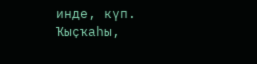инде, күп. Ҡыҫҡаһы,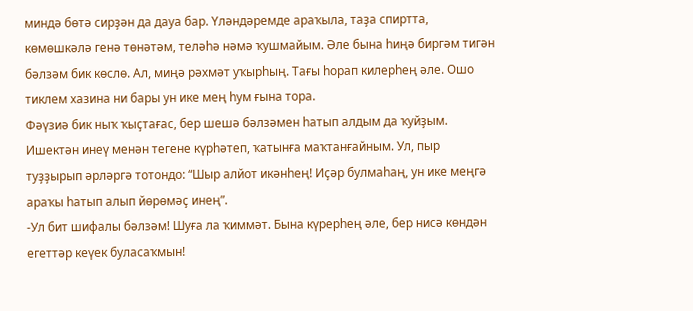миндә бөтә сирҙән да дауа бар. Үләндәремде араҡыла, таҙа спиртта, көмөшкәлә генә төнәтәм, теләһә нәмә ҡушмайым. Әле бына һиңә биргәм тигән бәлзәм бик көслө. Ал, миңә рәхмәт уҡырһың. Тағы һорап килерһең әле. Ошо тиклем хазина ни бары ун ике мең һум ғына тора.
Фәүзиә бик ныҡ ҡыҫтағас, бер шешә бәлзәмен һатып алдым да ҡуйҙым. Ишектән инеү менән тегене күрһәтеп, ҡатынға маҡтанғайным. Ул, пыр туҙҙырып әрләргә тотондо: “Шыр алйот икәнһең! Иҫәр булмаһаң, ун ике меңгә араҡы һатып алып йөрөмәҫ инең”.
-Ул бит шифалы бәлзәм! Шуға ла ҡиммәт. Бына күрерһең әле, бер нисә көндән егеттәр кеүек буласаҡмын!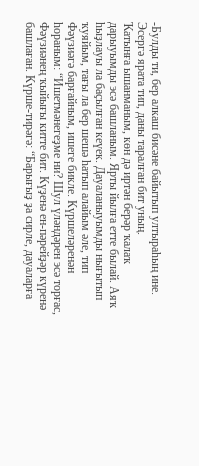-Булды ти, бер алкаш бисәне байытып ултыраһың ине. Эсергә ярата тип, даны таралған бит уның.
Ҡатынға ышанманым, көн дә иртән берәр ҡалаҡ дарыуымды эсә башланым. Ярты йылға етте былай. Аяҡ һыҙлауы ла баҫылған кеүек. Дауаланыуымды нығытып ҡуяйым, тағы ла бер шешә һатып алайым әле, тип Фәүзиәгә барғайным, ишеге бикле. Күршеләренән һораным: “Ишетмәнегеҙме ни? Шул үләндәрен эсә торғас, Фәүзиәнең ҡыйығы китте бит. Күҙенә ен-пәрейҙәр күренә башлаған. Күрше-тирәгә: “Барығыҙ ҙа сирле, дауаларға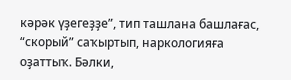кәрәк үҙегеҙҙе”, тип ташлана башлағас, “скорый” саҡыртып, наркологияға оҙаттыҡ. Бәлки,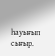һауығып сығыр.